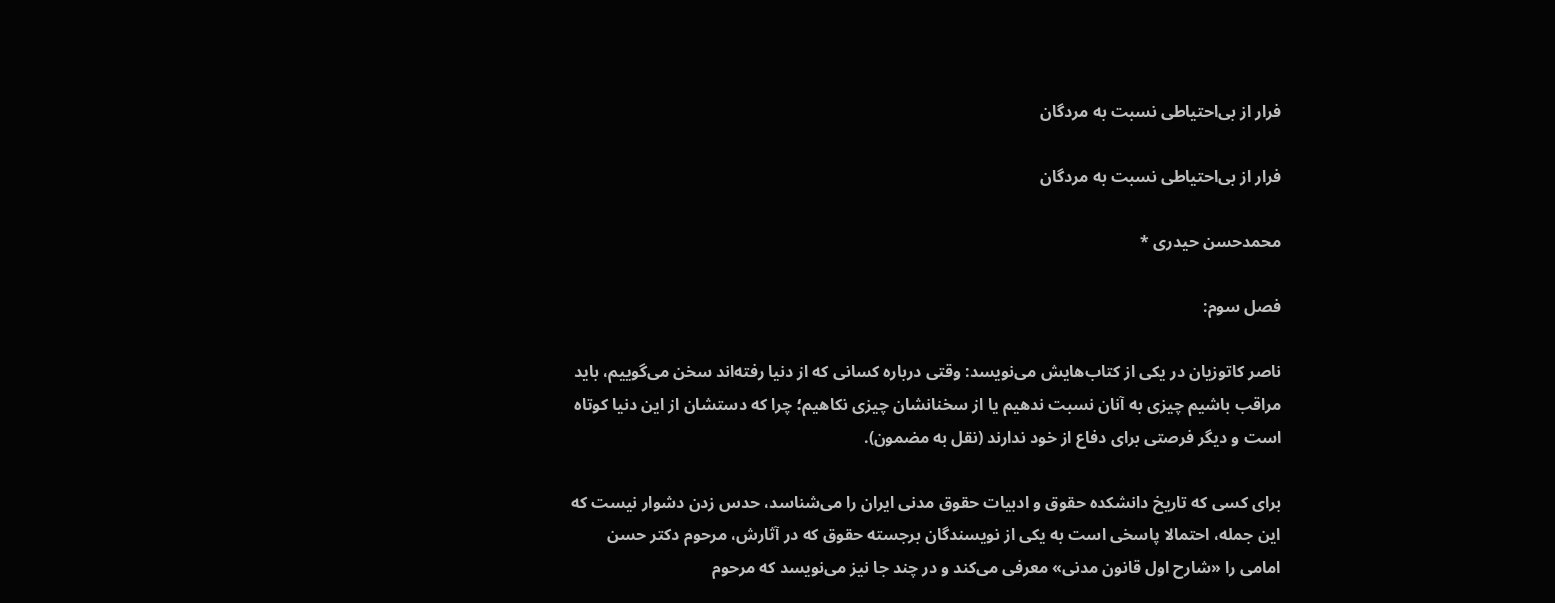فرار از بی‌احتیاطی نسبت به مردگان

فرار از بی‌احتیاطی نسبت به مردگان

محمدحسن حیدری *

فصل سوم:

ناصر کاتوزیان در یکی از کتاب‌هایش می‌نویسد: وقتی درباره کسانی که از دنیا رفته‌اند سخن می‌گوییم، باید مراقب باشیم چیزی به آنان نسبت ندهیم یا از سخنانشان چیزی نکاهیم؛ چرا که دستشان از این دنیا کوتاه است و دیگر فرصتی برای دفاع از خود ندارند (نقل به مضمون).

برای کسی که تاریخ دانشکده حقوق و ادبیات حقوق مدنی ایران را می‌شناسد، حدس زدن دشوار نیست که این جمله، احتمالا پاسخی است به یکی از نویسندگان برجسته حقوق که در آثارش، مرحوم دکتر حسن امامی را «شارح اول قانون مدنی» معرفی می‌کند و در چند جا نیز می‌نویسد که مرحوم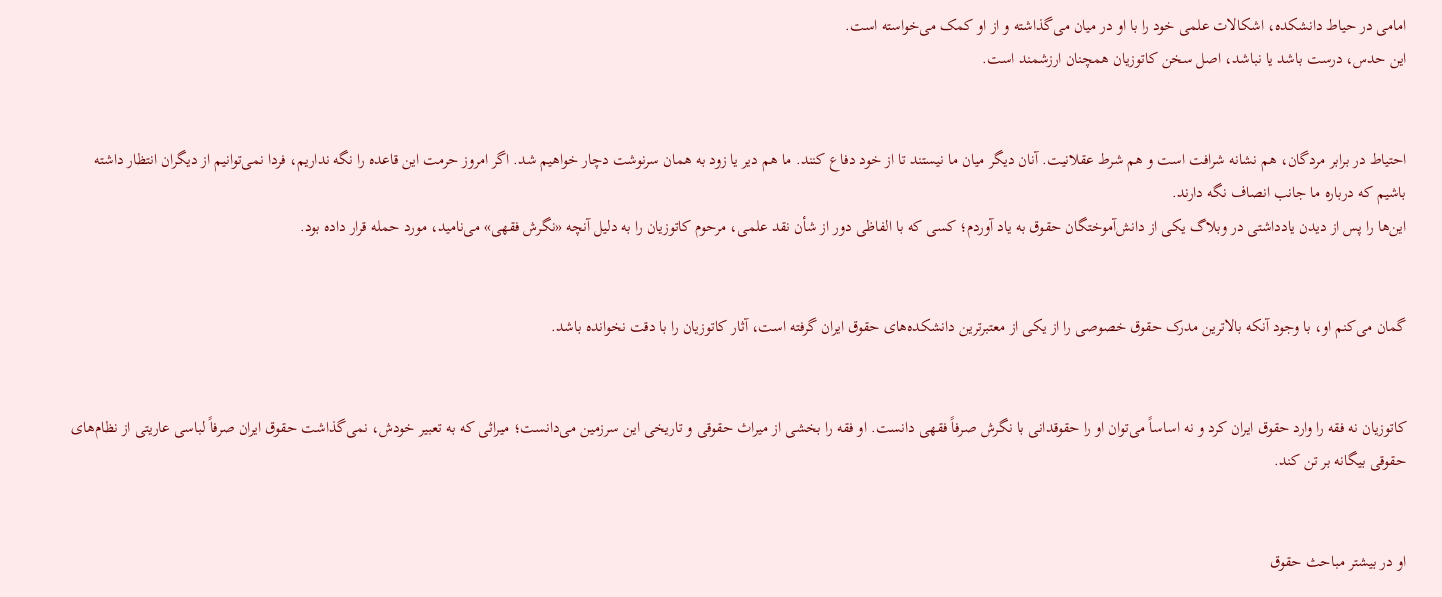امامی در حیاط دانشکده، اشکالات علمی خود را با او در میان می‌گذاشته و از او کمک می‌خواسته است.
این حدس، درست باشد یا نباشد، اصل سخن کاتوزیان همچنان ارزشمند است.


احتیاط در برابر مردگان، هم نشانه شرافت است و هم شرط عقلانیت. آنان دیگر میان ما نیستند تا از خود دفاع کنند. ما هم دیر یا زود به همان سرنوشت دچار خواهیم شد. اگر امروز حرمت این قاعده را نگه نداریم، فردا نمی‌توانیم از دیگران انتظار داشته باشیم که درباره ما جانب انصاف نگه دارند.
این‌ها را پس از دیدن یادداشتی در وبلاگ یکی از دانش‌آموختگان حقوق به یاد آوردم؛ کسی که با الفاظی دور از شأن نقد علمی، مرحوم کاتوزیان را به دلیل آنچه «نگرش فقهی» می‌نامید، مورد حمله قرار داده بود.


گمان می‌کنم او، با وجود آنکه بالاترین مدرک حقوق خصوصی را از یکی از معتبرترین دانشکده‌های حقوق ایران گرفته است، آثار کاتوزیان را با دقت نخوانده باشد.


کاتوزیان نه فقه را وارد حقوق ایران کرد و نه اساساً می‌توان او را حقوقدانی با نگرش صرفاً فقهی دانست. او فقه را بخشی از میراث حقوقی و تاریخی این سرزمین می‌دانست؛ میراثی که به تعبیر خودش، نمی‌گذاشت حقوق ایران صرفاً لباسی عاریتی از نظام‌های حقوقی بیگانه بر تن کند.


او در بیشتر مباحث حقوق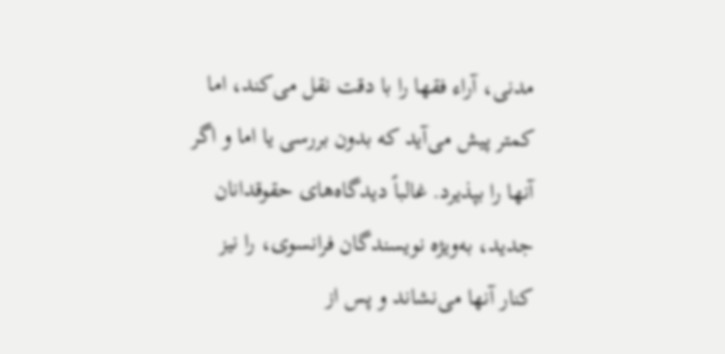مدنی، آراء فقها را با دقت نقل می‌کند، اما کمتر پیش می‌آید که بدون بررسی یا اما و اگر آنها را بپذیرد. غالباً دیدگاه‌های حقوقدانان جدید، به‌ویژه نویسندگان فرانسوی، را نیز کنار آنها می‌نشاند و پس از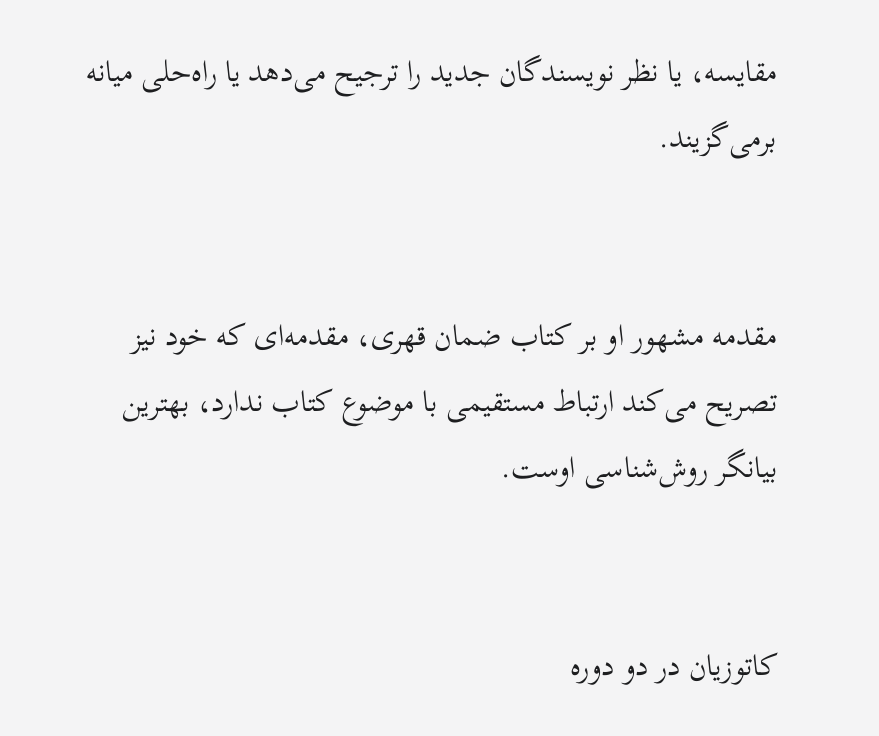مقایسه، یا نظر نویسندگان جدید را ترجیح می‌دهد یا راه‌حلی میانه برمی‌گزیند.


مقدمه مشهور او بر کتاب ضمان قهری، مقدمه‌ای که خود نیز تصریح می‌کند ارتباط مستقیمی با موضوع کتاب ندارد، بهترین بیانگر روش‌شناسی اوست.


کاتوزیان در دو دوره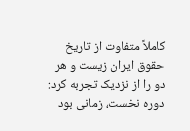کاملاً متفاوت از تاریخ حقوق ایران زیست و هر دو را از نزدیک تجربه کرد:
دوره نخست، زمانی بود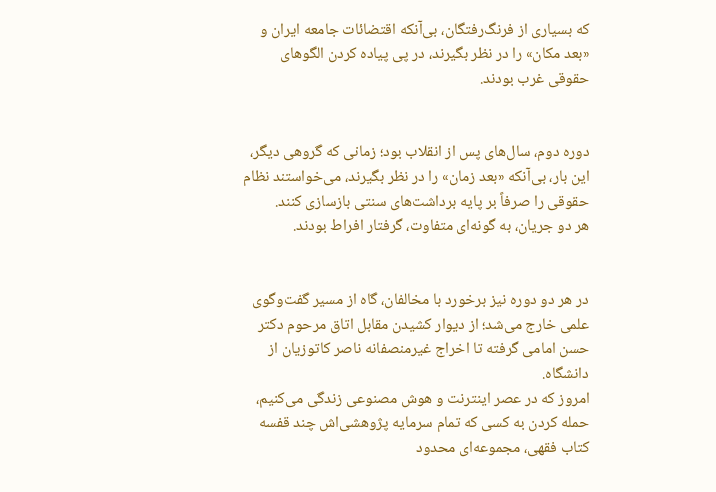که بسیاری از فرنگ‌رفتگان، بی‌آنکه اقتضائات جامعه ایران و «بعد مکان» را در نظر بگیرند، در پی پیاده کردن الگوهای حقوقی غرب بودند.


دوره دوم، سال‌های پس از انقلاب بود؛ زمانی که گروهی دیگر، این بار، بی‌آنکه «بعد زمان» را در نظر بگیرند، می‌خواستند نظام حقوقی را صرفاً بر پایه برداشت‌های سنتی بازسازی کنند.
هر دو جریان، به گونه‌ای متفاوت، گرفتار افراط بودند.


در هر دو دوره نیز برخورد با مخالفان، گاه از مسیر گفت‌وگوی علمی خارج می‌شد؛ از دیوار کشیدن مقابل اتاق مرحوم دکتر حسن امامی گرفته تا اخراج غیرمنصفانه ناصر کاتوزیان از دانشگاه.
امروز که در عصر اینترنت و هوش مصنوعی زندگی می‌کنیم، حمله کردن به کسی که تمام سرمایه پژوهشی‌اش چند قفسه کتاب فقهی، مجموعه‌ای محدود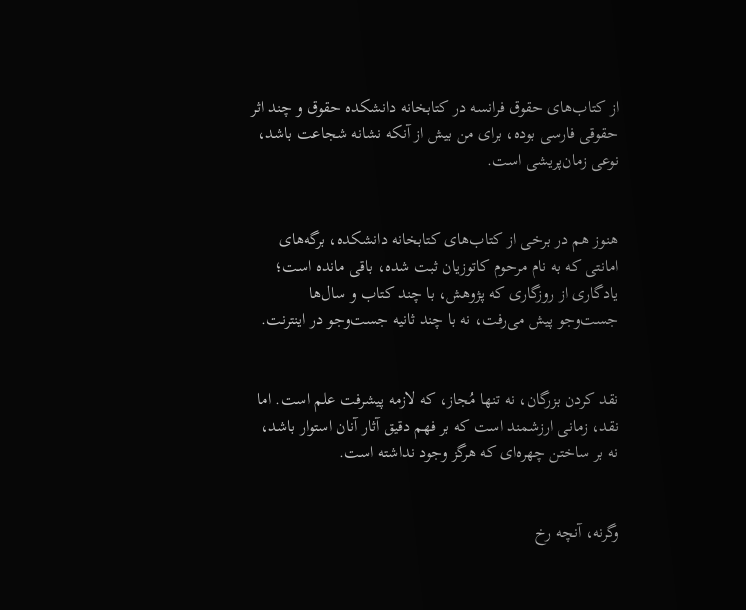از کتاب‌های حقوق فرانسه در کتابخانه دانشکده حقوق و چند اثر حقوقی فارسی بوده، برای من بیش از آنکه نشانه شجاعت باشد، نوعی زمان‌پریشی است.


هنوز هم در برخی از کتاب‌های کتابخانه دانشکده، برگه‌های امانتی که به نام مرحوم کاتوزیان ثبت شده، باقی مانده است؛ یادگاری از روزگاری که پژوهش، با چند کتاب و سال‌ها جست‌وجو پیش می‌رفت، نه با چند ثانیه جست‌وجو در اینترنت.


نقد کردن بزرگان، نه تنها مُجاز، که لازمه پیشرفت علم است. اما نقد، زمانی ارزشمند است که بر فهم دقیق آثار آنان استوار باشد، نه بر ساختن چهره‌ای که هرگز وجود نداشته است.


وگرنه، آنچه رخ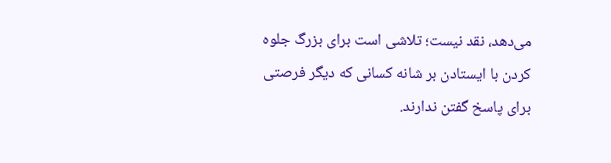می‌دهد، نقد نیست؛ تلاشی است برای بزرگ جلوه کردن با ایستادن بر شانه کسانی که دیگر فرصتی برای پاسخ گفتن ندارند.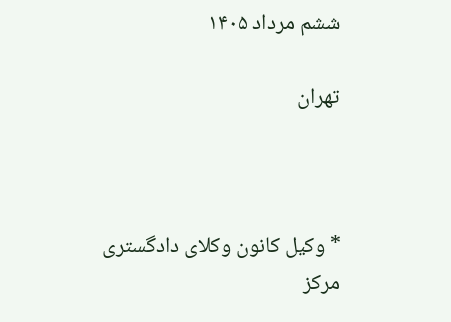ششم مرداد ۱۴۰۵

تهران



* وکیل کانون وکلای دادگستری مرکز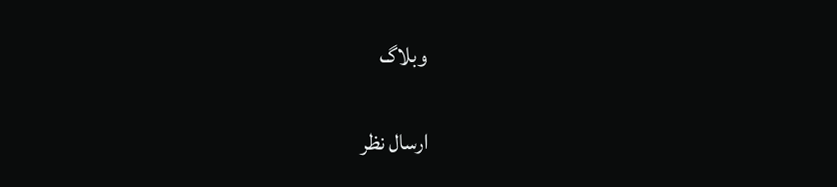وبلاگ

ارسال نظر